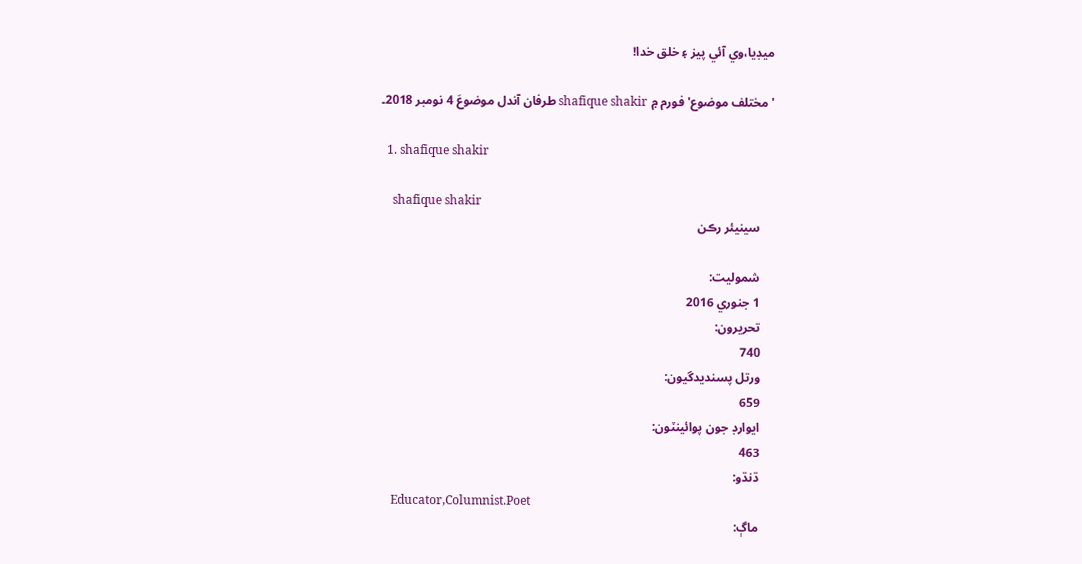ميڊيا،وي آئي پيز ۽ خلق خدا!

'مختلف موضوع' فورم ۾ shafique shakir طرفان آندل موضوعَ 4 نومبر 2018۔

  1. shafique shakir

    shafique shakir
    سينيئر رڪن

    شموليت:
    1 جنوري 2016
    تحريرون:
    740
    ورتل پسنديدگيون:
    659
    ايوارڊ جون پوائينٽون:
    463
    ڌنڌو:
    Educator,Columnist.Poet
    ماڳ: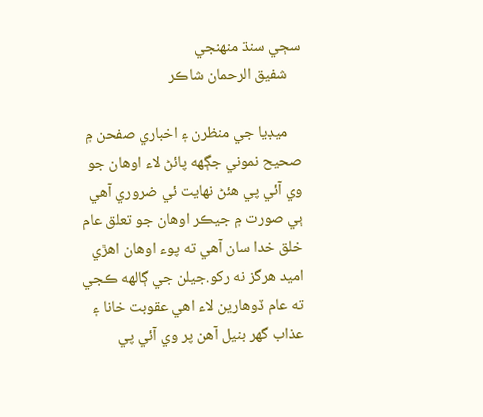سڄي سنڌ منهنجي
    شفيق الرحمان شاڪر

    ميڊيا جي منظرن ۽ اخباري صفحن ۾ صحيح نموني جڳهه پائڻ لاء اوهان جو وي آئي پي هئڻ نهايت ئي ضروري آهي ٻي صورت ۾ جيڪر اوهان جو تعلق عام خلق خدا سان آهي ته پوء اوهان اهڙي اميد هرگز نه رکو.جيلن جي ڳالهه ڪجي ته عام ڏوهارين لاء اهي عقوبت خانا ۽ عذاب گھر بنيل آهن پر وي آئي پي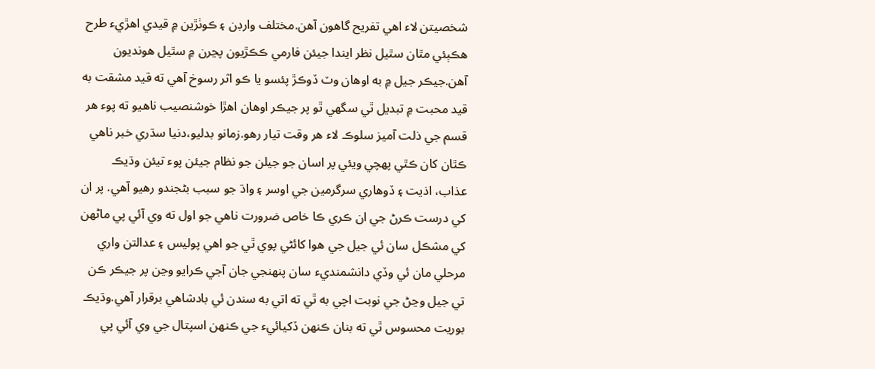شخصيتن لاء اهي تفريح گاهون آهن.مختلف وارڊن ۽ ڪوٺڙين ۾ قيدي اهڙيء طرح هڪٻئي مٿان سٿيل نظر ايندا جيئن فارمي ڪڪڙيون پڃرن ۾ سٿيل هونديون آهن.جيڪر جيل ۾ به اوهان وٽ ڏوڪڙ پئسو يا ڪو اثر رسوخ آهي ته قيد مشقت به قيد محبت ۾ تبديل ٿي سگھي ٿو پر جيڪر اوهان اهڙا خوشنصيب ناهيو ته پوء هر قسم جي ذلت آميز سلوڪ لاء هر وقت تيار رهو.زمانو بدليو،دنيا سڌري خبر ناهي ڪٿان کان ڪٿي پهچي ويئي پر اسان جو جيلن جو نظام جيئن پوء تيئن وڌيڪ عذاب، اذيت ۽ ڏوهاري سرگرمين جي اوسر ۽ واڌ جو سبب بڻجندو رهيو آهي. پر ان کي درست ڪرڻ جي ان ڪري ڪا خاص ضرورت ناهي جو اول ته وي آئي پي ماڻهن کي مشڪل سان ئي جيل جي هوا کائڻي پوي ٿي جو اهي پوليس ۽ عدالتن واري مرحلي مان ئي وڏي دانشمنديء سان پنهنجي جان آجي ڪرايو وڃن پر جيڪر ڪن تي جيل وڃڻ جي نوبت اچي به ٿي ته اتي به سندن ئي بادشاهي برقرار آهي.وڌيڪ بوريت محسوس ٿي ته بنان ڪنهن ڏکيائيء جي ڪنهن اسپتال جي وي آئي پي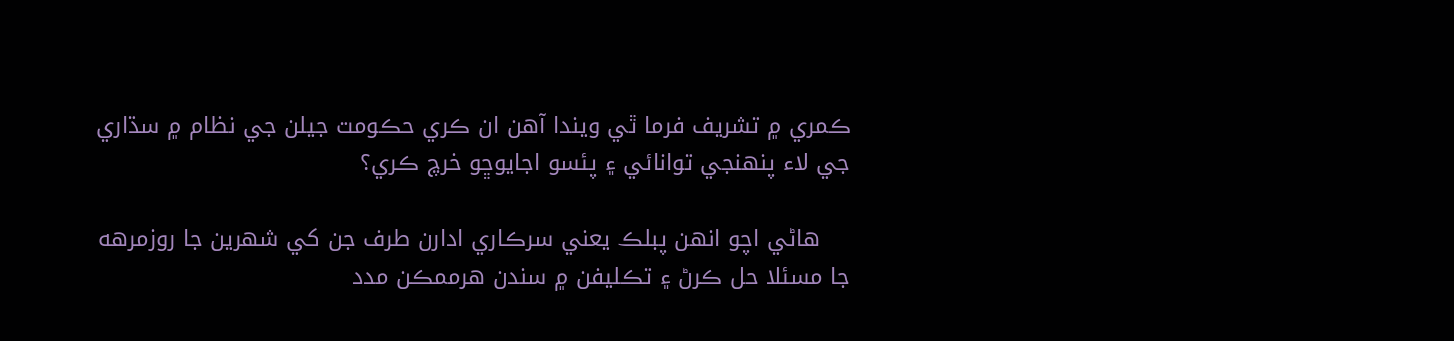ڪمري ۾ تشريف فرما ٿي ويندا آهن ان ڪري حڪومت جيلن جي نظام ۾ سڌاري جي لاء پنهنجي توانائي ۽ پئسو اجايوڇو خرچ ڪري؟

    هاڻي اچو انهن پبلڪ يعني سرڪاري ادارن طرف جن کي شهرين جا روزمرهه جا مسئلا حل ڪرڻ ۽ تڪليفن ۾ سندن هرممڪن مدد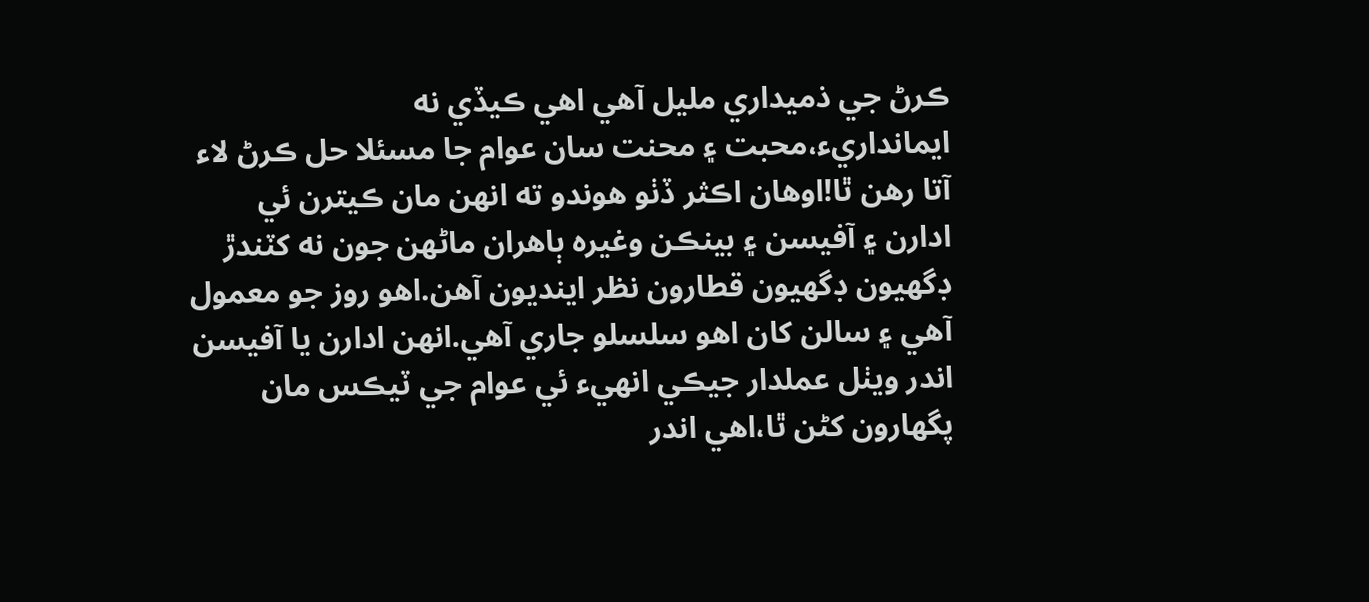ڪرڻ جي ذميداري مليل آهي اهي ڪيڏي نه ايمانداريء،محبت ۽ محنت سان عوام جا مسئلا حل ڪرڻ لاء آتا رهن ٿا!اوهان اڪثر ڏٺو هوندو ته انهن مان ڪيترن ئي ادارن ۽ آفيسن ۽ بينڪن وغيره ٻاهران ماڻهن جون نه کٽندڙ ڊگھيون ڊگھيون قطارون نظر اينديون آهن.اهو روز جو معمول آهي ۽ سالن کان اهو سلسلو جاري آهي.انهن ادارن يا آفيسن اندر ويٺل عملدار جيڪي انهيء ئي عوام جي ٽيڪس مان پگھارون کڻن ٿا،اهي اندر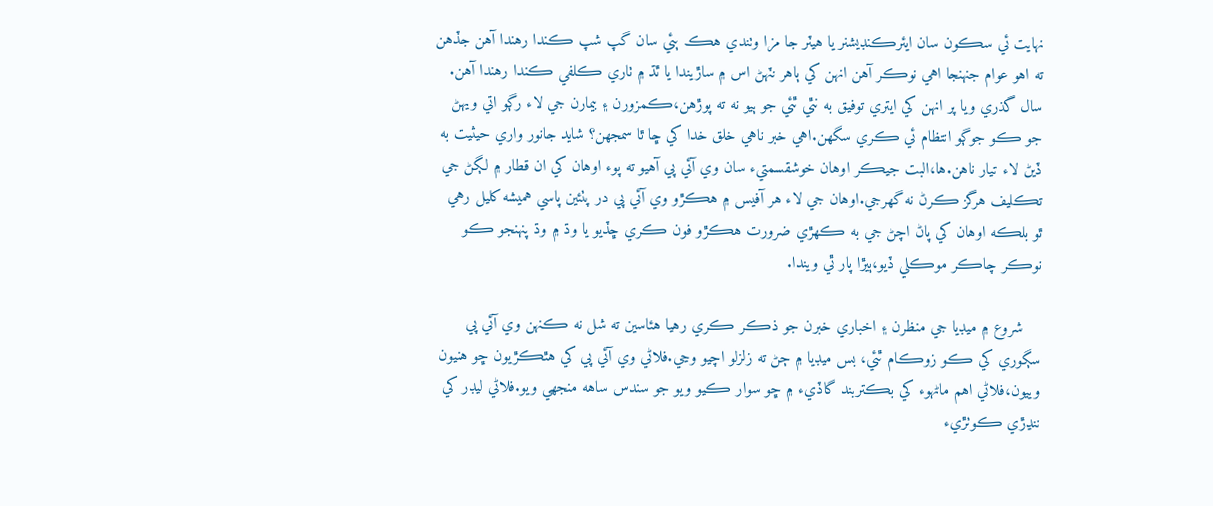نهايت ئي سڪون سان ايئرڪنڊيشنر يا هيٽر جا مزا وٺندي هڪ ٻئي سان گپ شپ ڪندا رهندا آهن جڏهن ته اهو عوام جنهنجا اهي نوڪر آهن انهن کي ٻاهر نٽهڻ اس ۾ ساڙيندا يا ٿڌ ۾ ٺاري ڪلفي ڪندا رهندا آهن. سال گذري ويا پر انهن کي ايتري توفيق به نٿي ٿئي جو ٻيو نه ته پوڙهن،ڪمزورن ۽ بيمارن جي لاء رڳو اتي ويهڻ جو ڪو جوڳو انتظام ئي ڪري سگھن.اهي خبر ناهي خلق خدا کي ڇا ٿا سمجھن؟ شايد جانور واري حيثيت به ڏيڻ لاء تيار ناهن.ها،البت جيڪر اوهان خوشقسمتيء سان وي آئي پي آهيو ته پوء اوهان کي ان قطار ۾ لڳڻ جي تڪليف هرگز ڪرڻ نه گھرجي.اوهان جي لاء هر آفيس ۾ هڪڙو وي آئي پي در پٺئين پاسي هميشه کليل رهي ٿو بلڪه اوهان کي پاڻ اچڻ جي به ڪهڙي ضرورت هڪڙو فون ڪري ڇڏيو يا وڌ ۾ وڌ پنهنجو ڪو نوڪر چاڪر موڪلي ڏيو،ٻيڙا پار ٿي ويندا.

    شروع ۾ ميڊيا جي منظرن ۽ اخباري خبرن جو ذڪر ڪري رهيا هئاسين ته شل نه ڪنهن وي آئي پي سڳوري کي ڪو زوڪام ٿئي، بس ميڊيا ۾ ڄڻ ته زلزلو اچيو وڃي.فلاڻي وي آئي پي کي هٿڪڙيون ڇو هنيون وييون،فلاڻي اهم ماڻهوء کي بڪتربند گاڏيء ۾ ڇو سوار ڪيو ويو جو سندس ساهه منجھي ويو.فلاڻي ليڊر کي ننڍڙي ڪوٺڙيء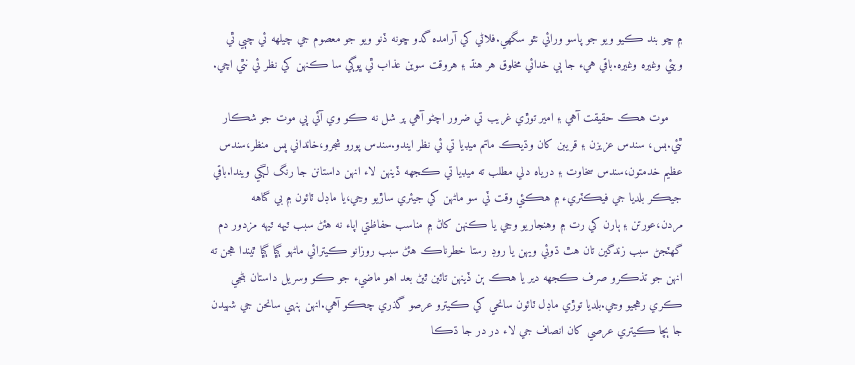۾ ڇو بند ڪيو ويو جو پاسو ورائي نٿو سگھي.فلاڻي کي آرامده گدو ڇونه ڏنو ويو جو معصوم جي چيلهه ئي چٻي ٿي ويئي وغيره وغيره.باقي هيء جا ٻي خدائي مخلوق هر هنڌ ۽ هروقت سوين عذاب ٿي ڀوڳي سا ڪنهن کي نظر ئي نٿي اچي.

    موت هڪ حقيقت آهي ۽ امير توڙي غريب تي ضرور اچڻو آهي پر شل نه ڪو وي آئي پي موت جو شڪار ٿئي.بس، سندس عزيزن ۽ قريبن کان وڌيڪ ماتم ميڊيا تي ئي نظر ايندو.سندس پورو شجرو،خانداني پس منظر،سندس عظيم خدمتون،سندس سخاوت ۽ درياه دلي مطلب ته ميڊيا تي ڪجهه ڏينهن لاء انهن داستانن جا رنگ لڳي ويندا.باقي جيڪر بلديا جي فيڪٽريء ۾ هڪئي وقت ٽي سو ماڻهن کي جيئري ساڙيو وڃي،يا ماڊل ٽائون ۾ بي گناهه مردن،عورتن ۽ ٻارن کي رت ۾ وهنجاريو وڃي يا ڪنهن کاڻ ۾ مناسب حفاظتي اپاء نه هئڻ سبب ٽيهه ٽيهه مزدور دم گھٽجڻ سبب زندگين تان هٿ ڌوئي ويهن يا روڊ رستا خطرناڪ هئڻ سبب روزانو ڪيترائي ماڻهو ڳڀا ڳڀا ٿيندا هجن ته انهن جو تذڪرو صرف ڪجهه دير يا هڪ ٻن ڏينهن تائين ٿيڻ بعد اهو ماضيء جو ڪو وسريل داستان بڻجي ڪري رهجيو وڃي.بلديا توڙي ماڊل ٽائون سانحي کي ڪيترو عرصو گذري چڪو آهي.انهن ٻنهي سانحن جي شهيدن جا ٻچا ڪيتري عرصي کان انصاف جي لاء در در جا ڌڪا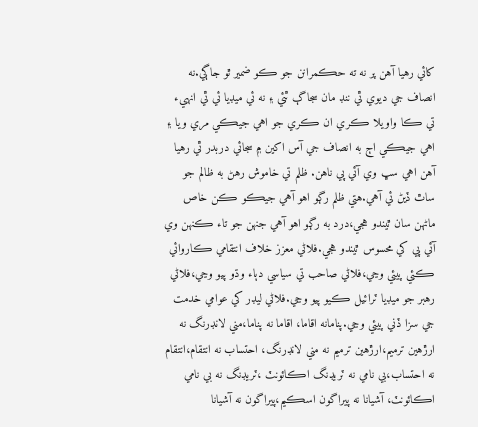کائي رهيا آهن پر نه ته حڪمرانن جو ڪو ضمير ٿو جاڳي.نه انصاف جي ديوي ٿي ننڊ مان سجاڳ ٿئي ۽ نه ئي ميڊيا ئي ٿي انهيء تي ڪا واويلا ڪري ان ڪري جو اهي جيڪي مري ويا ۽ اهي جيڪي اڄ به انصاف جي آس اکين ۾ سجائي دربدر ٿي رهيا آهن اهي سڀ وي آئي پي ناهن. ظلم تي خاموش رهڻ به ظالم جو ساٿ ڏيڻ ئي آهي.هتي ظلم رڳو اهو آهي جيڪو ڪن خاص ماڻهن سان ٿيندو هجي،درد به رڳو اهو آهي جنهن جو تاء ڪنهن وي آئي پي کي محسوس ٿيندو هجي.فلاڻي معزز خلاف انتقامي ڪاروائي ڪئي پيئي وڃي،فلاڻي صاحب تي سياسي دٻاء وڌو پيو وڃي،فلاڻي رهبر جو ميڊيا ٽرائيل ڪيو پيو وڃي.فلاڻي ليڊر کي عوامي خدمت جي سزا ڏني پيئي وڃي.پنامانه اقاما، اقاما نه پناما،مني لانڊرنگ نه ارڙهين ترميم،ارڙهين ترميم نه مني لانڊرنگ، احتساب نه انتقام،انتقام نه احتساب،بي نامي نه ٽريڊنگ اڪائونٽ ،ٽريڊنگ نه بي نامي اڪائونٽ، آشيانا نه پيراگون اسڪيم،پيراگون نه آشيانا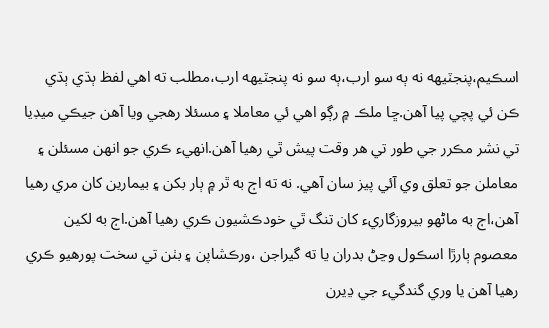اسڪيم،پنجٽيهه نه ٻه سو ارب،ٻه سو نه پنجٽيهه ارب،مطلب ته اهي لفظ ٻڌي ٻڌي ڪن ئي پچي پيا آهن.ڇا ملڪ ۾ رڳو اهي ئي معاملا ۽ مسئلا رهجي ويا آهن جيڪي ميڊيا تي نشر مڪرر جي طور تي هر وقت پيش ٿي رهيا آهن.انهيء ڪري جو انهن مسئلن ۽ معاملن جو تعلق وي آئي پيز سان آهي. نه ته اڄ به ٿر ۾ ٻار بکن ۽ بيمارين کان مري رهيا آهن،اڄ به ماڻهو بيروزگاريء کان تنگ ٿي خودڪشيون ڪري رهيا آهن.اڄ به لکين معصوم ٻارڙا اسڪول وڃڻ بدران يا ته گيراجن ،ورڪشاپن ۽ بٺن تي سخت پورهيو ڪري رهيا آهن يا وري گندگيء جي ڍيرن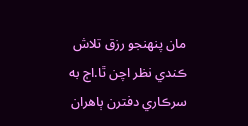مان پنهنجو رزق تلاش ڪندي نظر اچن ٿا.اڄ به سرڪاري دفترن ٻاهران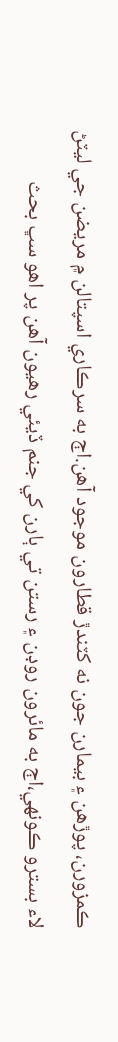ڪمزورن، پوڙهن ۽ بيمارن جون نه کٽندڙ قطارون موجود آهن.اڄ به سرڪاري اسپتالن ۾ مريضن جي ليٽڻ لاء بسترو ڪونهي،اڄ به مائرون روڊن ۽ رستن تي ٻارن کي جنم ڏيئي رهيون آهن پر اهو سڀ بحث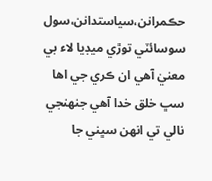حڪمرانن،سياستدانن،سول سوسائٽي توڙي ميڊيا لاء بي معنيٰ آهي ان ڪري جي اها سڀ خلق خدا آهي جنهنجي نالي تي انهن سڀني جا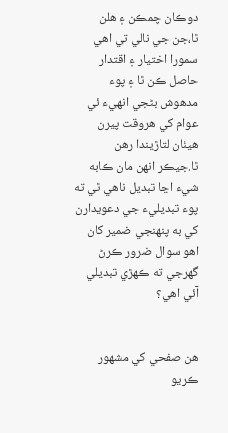دوڪان چمڪن ۽ هلن ٿا،جن جي نالي تي اهي سمورا اختيار ۽ اقتدار حاصل ڪن ٿا ۽ پوء مدهوش بڻجي انهيء ئي عوام کي هروقت پيرن هيٺان لتاڙيندا رهن ٿا.جيڪر انهن مان ڪابه شيء اڃا تبديل ناهي ٿي ته پوء تبديليء جي دعويدارن کي به پنهنجي ضمير کان اهو سوال ضرور ڪرڻ گھرجي ته ڪهڙي تبديلي آئي اهي؟


هن صفحي کي مشهور ڪريو